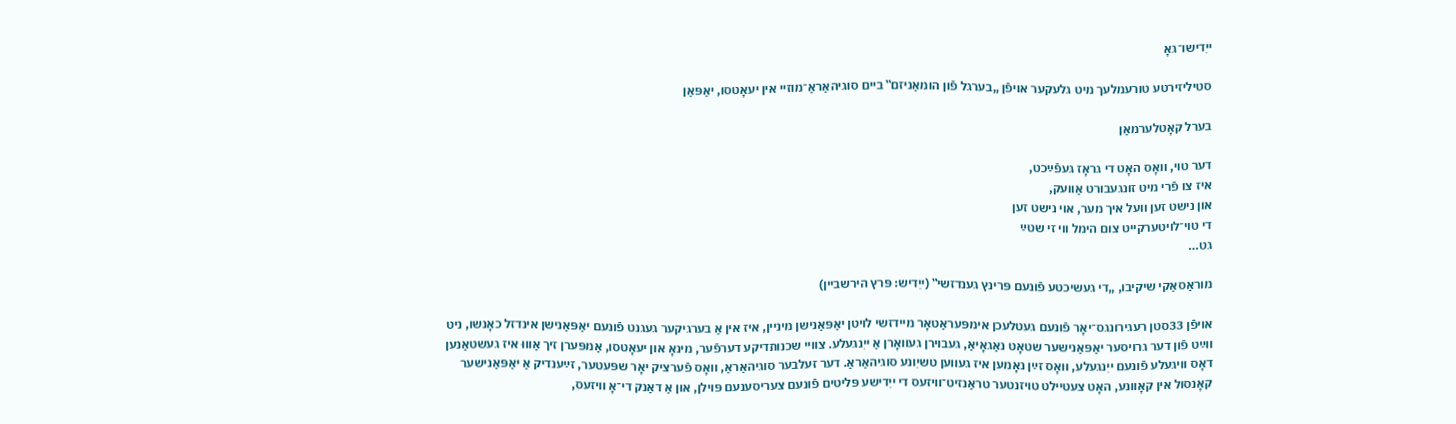ייִדישו־גאָ

סטיליזירטע טורעמלעך מיט גלעקער אויפֿן „בערגל פֿון הומאַניזם‟ ביים סוגיהאַראַ־מוזיי אין יעאָטסו, יאַפּאַן

בערל קאָטלערמאַן

דער טוי, וואָס האָט די גראָז געפֿײַכט,
איז צו פֿרי מיט זונגעבורט אַוועק,
און נישט זען וועל איך מער, אוי נישט זען
די טוי־לויטערקייט צום הימל ווי זי שטײַ
גט…

מוראַסאַקי שיקיבו, „די געשיכטע פֿונעם פּרינץ גענדזשי‟ (ייִדיש: פּרץ הירשביין)

אויפֿן 33סטן רעגירונגס־יאָר פֿונעם געטלעכן אימפּעראַטאָר מיידזשי לויטן יאַפּאַנישן מיניין, איז אין אַ בערגיקער געגנט פֿונעם יאַפּאַנישן אינדזל כאָנשו, ניט ווײַט פֿון דער גרויסער יאַפּאַנישער שטאָט נאַגאָיאַ, געבוירן געוואָרן אַ ייִנגעלע. צוויי שכנותדיקע דערפֿער, מינאָ און יעאָטסו, אַמפּערן זיך אַוווּ איז געשטאַנען דאָס וויגעלע פֿונעם ייִנגעלע, וואָס זײַן נאָמען איז געווען טשיִונע סוגיהאַראַ. דער זעלבער סוגיהאַראַ, וואָס פֿערציק יאָר שפּעטער, זײַענדיק אַ יאַפּאַנישער קאָנסול אין קאָוונע, האָט צעטיילט טויזנטער טראַנזיט־וויזעס די ייִדישע פּליטים פֿונעם צעריסענעם פּוילן, און אַ דאַנק די־אָ וויזעס,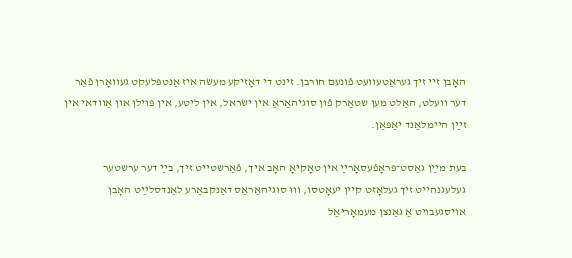האָבן זיי זיך געראַטעוועט פֿונעם חורבן. זינט די דאָזיקע מעשׂה איז אַנטפּלעקט געוואָרן פֿאַר דער וועלט, האַלט מען שטאַרק פֿון סוגיהאַראַ אין ישׂראל, אין ליטע, אין פּוילן און אַוודאי אין זײַן היימלאַנד יאַפּאַן.

בעת מײַן גאַסט־פּראָפֿעסאָרײַ אין טאָקיאָ האָב איך, פֿאַרשטייט זיך, בײַ דער ערשטער געלעגנהייט זיך געלאָזט קיין יעאָטסו, וווּ סוגיהאַראַס דאַנקבאַרע לאַנדסלײַט האָבן אויסגעבויט אַ גאַנצן מעמאָריאַל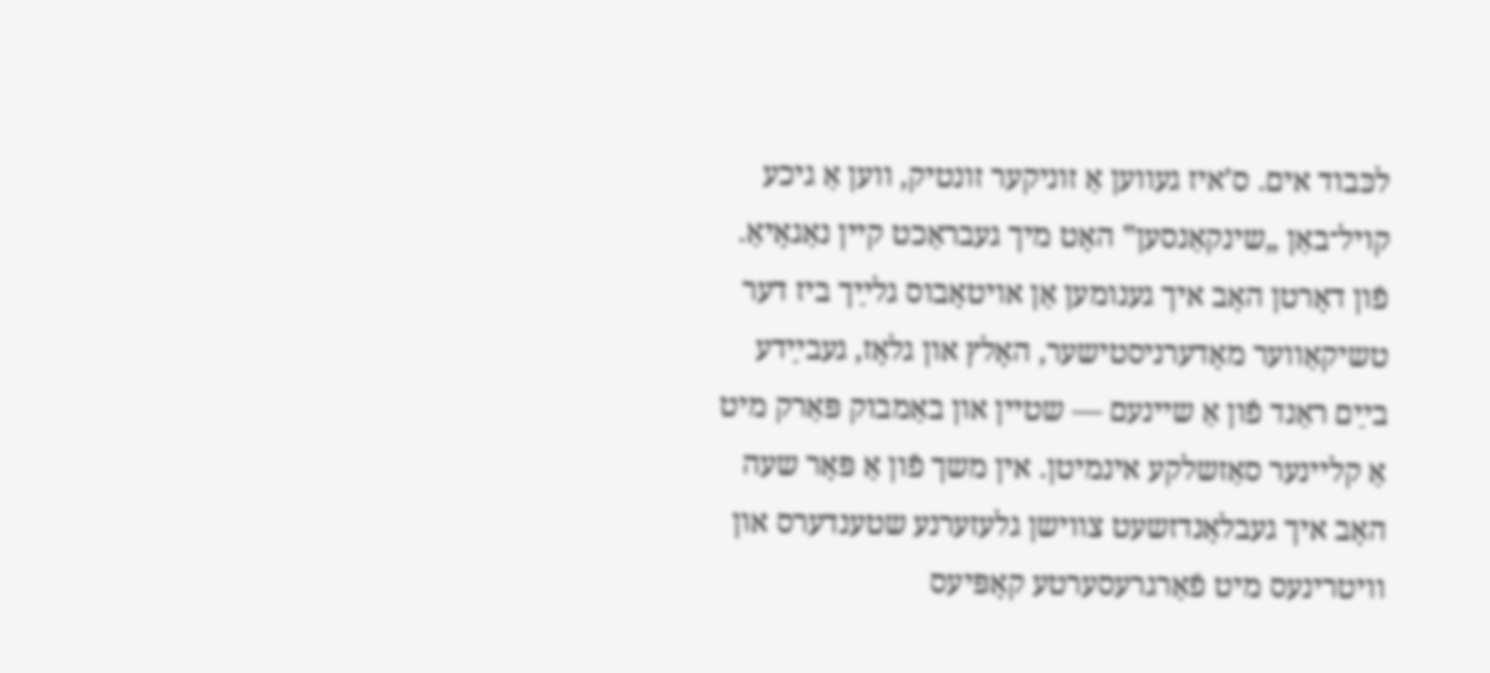לכּבוד אים. ס’איז געווען אַ זוניקער זונטיק, ווען אַ גיכע קויל־באַן „שינקאַנסען‟ האָט מיך געבראַכט קיין נאַגאָיאַ. פֿון דאָרטן האָב איך גענומען אַן אויטאָבוס גלײַך ביז דער טשיקאַווער מאָדערניסטישער, האָלץ און גלאָז, געבײַדע בײַם ראַנד פֿון אַ שיינעם — שטיין און באַמבוק פּאַרק מיט אַ קליינער סאַזשלקע אינמיטן. אין משך פֿון אַ פּאָר שעה האָב איך געבלאָנדזשעט צווישן גלעזערנע שטענדערס און וויטרינעס מיט פֿאַרגרעסערטע קאָפּיעס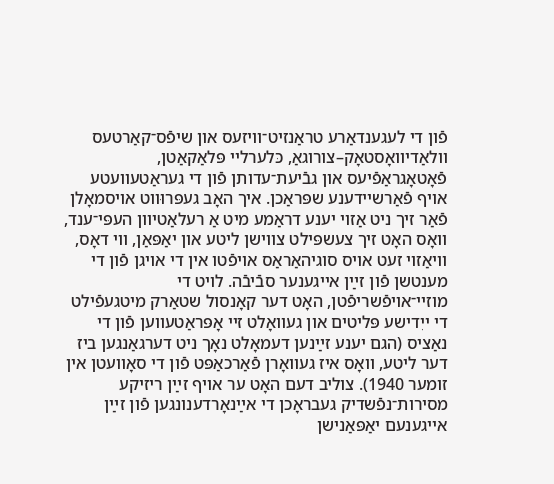פֿון די לעגענדאַרע טראַנזיט־וויזעס און שיפֿס־קאַרטעס וולאַדיוואָסטאָק–צורוגאַ, כּלערליי פּלאַקאַטן, פֿאָטאָגראַפֿיעס און גבֿיעת־עדותן פֿון די געראַטעוועטע אויף פֿאַרשיידענע שפּראַכן. איך האָב געפּרוּווט אויסמאָלן פֿאַר זיך ניט אַזוי יענע דראַמע מיט אַ רעלאַטיוון העפּי־ענד, וואָס האָט זיך צעשפּילט צווישן ליטע און יאַפּאַן, ווי דאָס, וויאַזוי זעט אויס סוגיהאַראַס אויפֿטו אין די אויגן פֿון די מענטשן פֿון זײַן אייגענער סבֿיבֿה. לויט די מוזיי־אויפֿשריפֿטן, האָט דער קאָנסול שטאַרק מיטגעפֿילט די ייִדישע פּליטים און געוואָלט זיי אָפּראַטעווען פֿון די נאַציס (הגם יענע זײַנען דעמאָלט נאָך ניט דערגאַנגען ביז דער ליטע, וואָס איז געוואָרן פֿאַרכאַפּט פֿון די סאָוועטן אין זומער 1940). צוליב דעם האָט ער אויף זײַן ריזיקע מסירות־נפֿשדיק געבראָכן די אײַנאָרדענונגען פֿון זײַן אייגענעם יאַפּאַנישן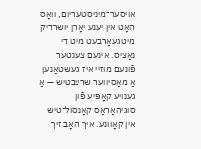אויסער־מיניסטעריום, וואָס האָט אין יענע יאָרן יושרדיק מיטגעאַרבעט מיט די נאַציס. אינעם צענטער פֿונעם מוזיי איז געשטאַנען אַ מאַסיווער שרײַבטיש — אַ גענויע קאָפּיע פֿון סוגיהאַראַס קאָנסול־טיש אין קאָוונע. איך האָב זיך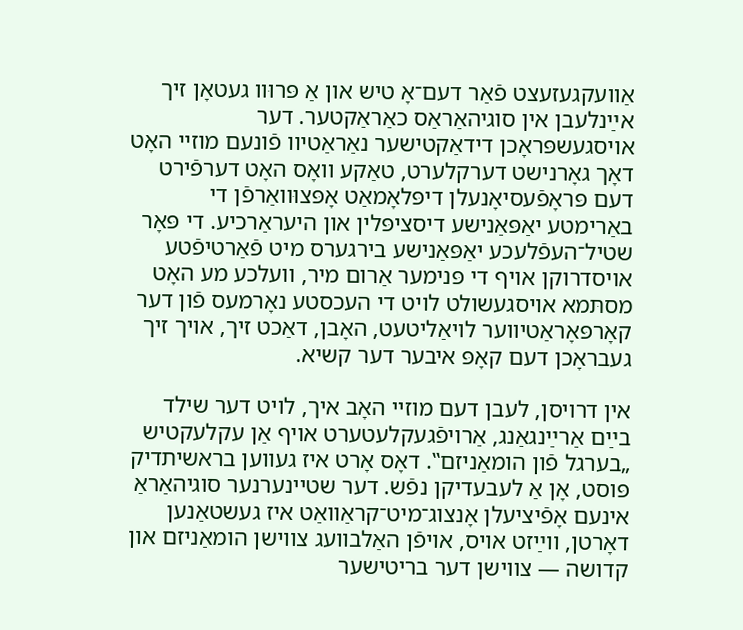אַוועקגעזעצט פֿאַר דעם־אָ טיש און אַ פּרוּוו געטאָן זיך אײַנלעבן אין סוגיהאַראַס כאַראַקטער. דער אויסגעשפּראָכן דידאַקטישער נאַראַטיוו פֿונעם מוזיי האָט דאָך גאָרנישט דערקלערט, טאַקע וואָס האָט דערפֿירט דעם פּראָפֿעסיאָנעלן דיפּלאָמאַט אָפּצוּוואַרפֿן די באַרימטע יאַפּאַנישע דיסציפּלין און היעראַרכיע. די פּאָר שטיל־העפֿלעכע יאַפּאַנישע בירגערס מיט פֿאַרטיפֿטע אויסדרוקן אויף די פּנימער אַרום מיר, וועלכע מע האָט מסתּמא אויסגעשולט לויט די העכסטע נאָרמעס פֿון דער קאָרפּאָראַטיווער לויאַליטעט, האָבן, דאַכט זיך, אויך זיך געבראָכן דעם קאָפּ איבער דער קשיא.

אין דרויסן, לעבן דעם מוזיי האָב איך, לויט דער שילד בײַם אַרײַנגאַנג, אַרויפֿגעקלעטערט אויף אַן עקלעקטיש „בערגל פֿון הומאַניזם‟. דאָס אָרט איז געווען בראשיתדיק פּוסט, אָן אַ לעבעדיקן נפֿש. דער שטיינערנער סוגיהאַראַ אינעם אָפֿיציעלן אָנצוג־מיט־קראַוואַט איז געשטאַנען דאָרטן, ווײַזט אויס, אויפֿן האַלבוועג צווישן הומאַניזם און קדושה — צווישן דער בריטישער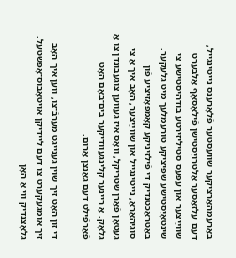באַרעמהאַרציקער שוועסטער פֿלאָרענס נייטינגייל, דעם עלזאַסער אַלטרויִסטישן פֿילאָסאָף אַלבערט שווײַצער און עפּעס סטיליזירטע בודהיסטישע צי שינטאָיִסטישע שפּיציקע טורעמלעך מיט גלעקער. באַטראַכטנדיק די פֿילזיניקע קאָמפּאָזיציע פֿון סוגיהאַראַ, נייטינגייל און שווײַצער, האָב איך אַ צי געטאָן פֿאַרן שטריקל, וואָס איז געווען צוגעבונדן צו אַ גלאָק. אַ ריינער קלינגעוודיקער בים־באָם האָט פֿאַרפֿילט דעם גאַנצן אַרום.

די זון האָט זיך שוין גענייגט מערבֿ־צו, ווען איך האָב זיך אומגעקערט צו דעם ליידיקן אויטאָבוס־אָפּשטעל. גלאָצנדיק ווי אַ האָן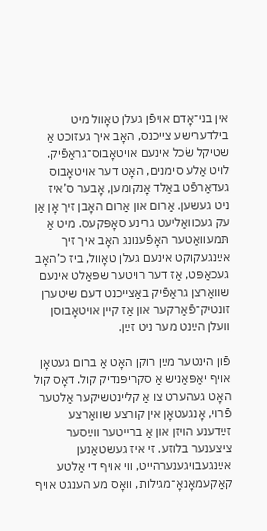אין בני־אָדם אויפֿן געלן טאָוול מיט בילדערישע צייכנס, האָב איך געזוכט אַ שטיקל שׂכל אינעם אויטאָבוס־גראַפֿיק. לויט אַלע סימנים, האָט דער אויטאָבוס געדאַרפֿט באַלד אָנקומען, אָבער ס’איז ניט געשען. אַרום און אַרום האָבן זיך אָן אַן עק געכוואַליעט גרינע סאָפּקעס. מיט אַ תּמעוואַטער האָפֿענונג האָב איך זיך אײַנגעקוקט אינעם געלן טאָוול, ביז כ’האָב געכאַפּט, אַז דער רויטער שפּאַלט אינעם שוואַרצן גראַפֿיק באַצייכנט דעם שיטערן זונטיק־פֿאַרקער און אַז קיין אויטאָבוסן וועלן הײַנט מער ניט זײַן.

פֿון הינטער מײַן רוקן האָט אַ ברום געטאָן אויף יאַפּאַניש אַ סקריפּנדיק קול. דאָס קול האָט געהערט צו אַ קליינטשיקער אַלטער פֿרוי, אָנגעטאָן אין קורצע שוואַרצע זײַדענע הויזן און אַ ברייטער ווײַסער ציצענער בלוזע. זי איז געשטאַנען אײַנגעבויגענערהייט, ווי אויף די אַלטע קאַקעמאָנאָ־מגילות, וואָס מע הענגט אויף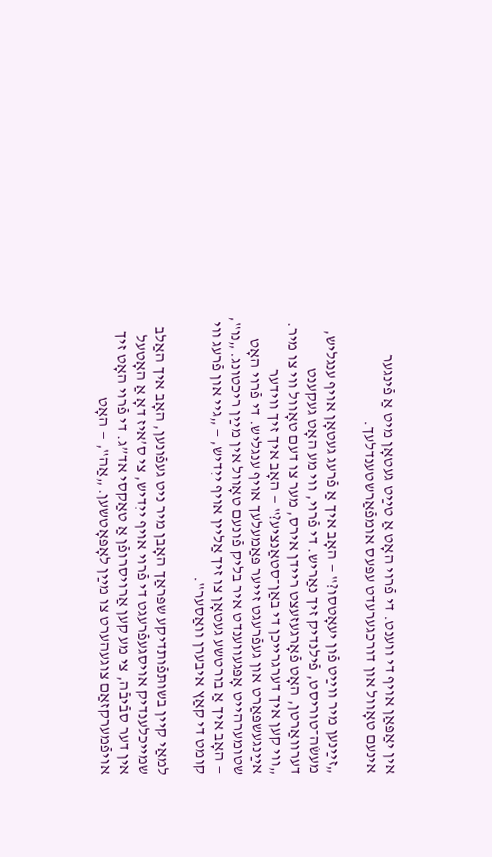אין יאַפּאַן אויף די ווענט. די פֿרוי האָט אַ טײַט געטאָן מיט אַ פֿינגער אינעם טאָוול און דורכגערעדט עפּעס אומפֿאַרשטענדלעך.

„זײַנען מיר ווײַט פֿון יעאָטסו?‟ — האָב איך אַ פֿרעג געטאָן אויף ענגליש, מעשׂה־טוריסט, פֿילנדיק זיך נאַריש. די פֿרוי, ווי מע האָט געקענט דערוואַרטן, האָט פֿאָרגעזעצט ריידן אירס, מער צו דעם טאָוול ווי צו מיר. „ווי קען איך דערגרייכן די באַן־סטאַנציע?‟ — האָב איך זיך ווידער אײַנגעשפּאַרט און געפֿרעגט זייער פּאַמעלעך אויף ענגליש. די פֿרוי האָט שטומערהייט אָפּגעווענדט איר בליק פֿונעם טאָוול אין מײַן ריכטונג. „נו‟, — האָב איך אַ בורטשע געטאָן צו זיך אַליין אויף ייִדיש, — „גיי און פֿרעג ווי קומט די קאַץ איבערן וואַסער‟.

למאַי קיין בשותּפֿותדיקע שפּראַך האָבן מיר ניט געפֿונען, האָב איך האַלב שמייכלענדיק אויסגעפֿרעגט די פֿרוי אויף ייִדיש, צי ס’איז דאָ אַ האָטעל אין דער סבֿיבֿה, צי מע קען אַרויסרופֿן אַ טאַקסי אד”ג. די פֿרוי האָט זיך אויפֿמערקזאַם צוגעהערט צו מײַן לאָפּאָטשען. „אַה‟, — האָט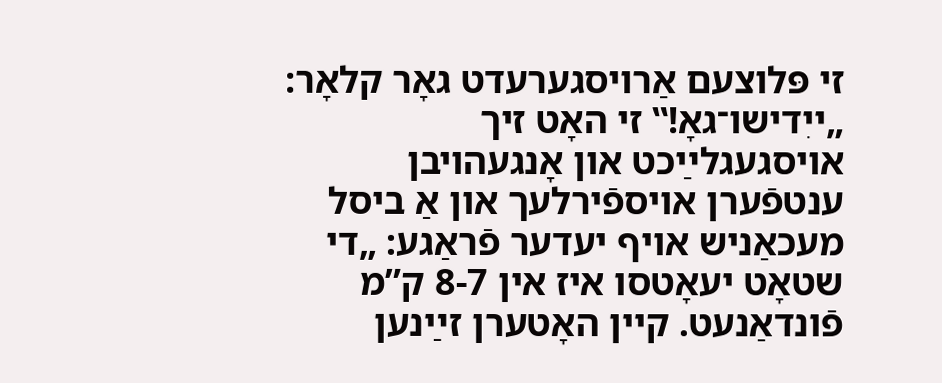זי פּלוצעם אַרויסגערעדט גאָר קלאָר: „ייִדישו־גאָ!‟ זי האָט זיך אויסגעגלײַכט און אָנגעהויבן ענטפֿערן אויספֿירלעך און אַ ביסל מעכאַניש אויף יעדער פֿראַגע: „די שטאָט יעאָטסו איז אין 8-7 ק”מ פֿונדאַנעט. קיין האָטערן זײַנען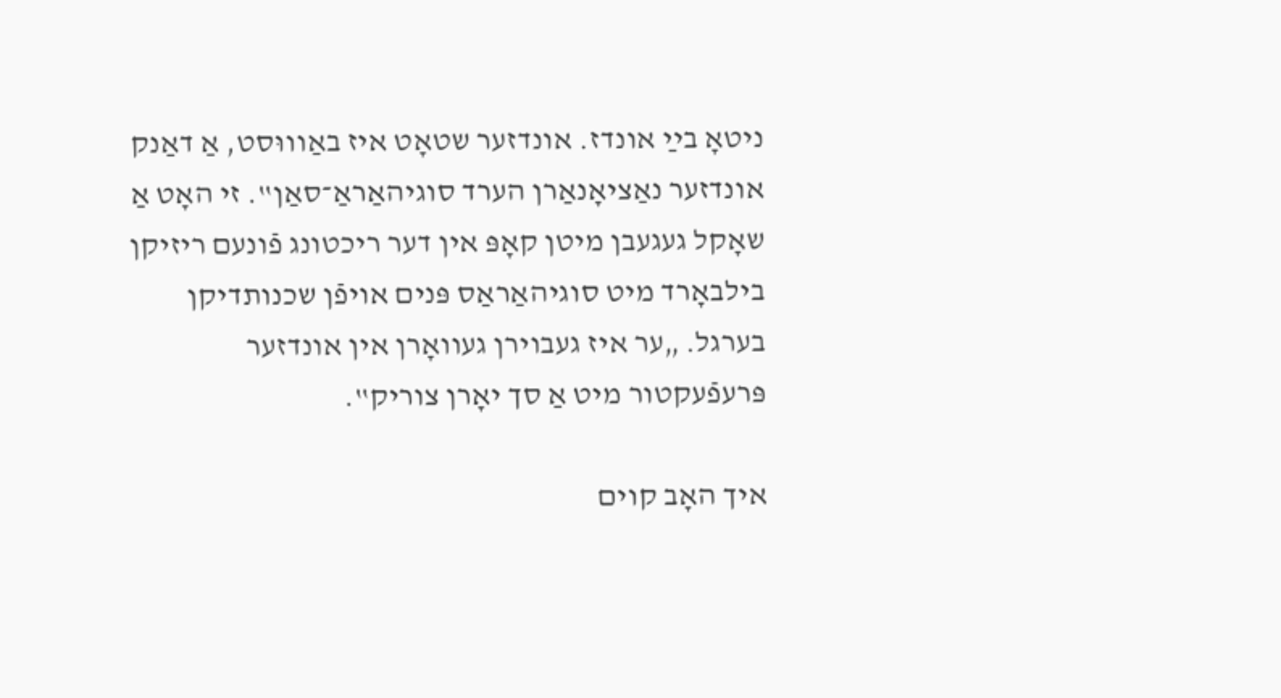ניטאָ בײַ אונדז. אונדזער שטאָט איז באַוווּסט, אַ דאַנק אונדזער נאַציאָנאַרן הערד סוגיהאַראַ־סאַן‟. זי האָט אַ שאָקל געגעבן מיטן קאָפּ אין דער ריכטונג פֿונעם ריזיקן בילבאָרד מיט סוגיהאַראַס פּנים אויפֿן שכנותדיקן בערגל. „ער איז געבוירן געוואָרן אין אונדזער פּרעפֿעקטור מיט אַ סך יאָרן צוריק‟.

איך האָב קוים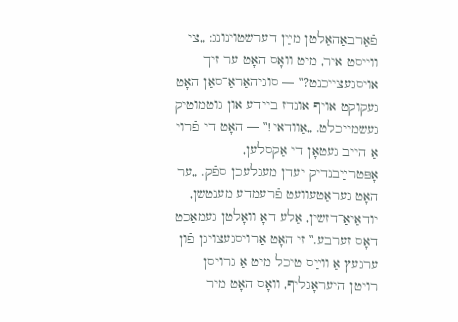פֿאַרבאַהאַלטן מײַן דערשטוינונג: „צי ווייסט איר, מיט וואָס האָט ער זיך אויסגעצייכנט?‟ — סוגיהאַראַ־סאַן האָט געקוקט אויף אונדז ביידע און גוטמוטיק געשמייכלט. „אַוודאי!‟ — האָט די פֿרוי אַ הייב געטאָן די אַקסלען, אָפּטרײַבנדיק יעדן מעגלעכן ספֿק. „ער האָט געראַטעוועט פֿרעמדע מענטשן, יודאַיאַ־דזשין, אַלע דאָ וואָלטן געמאַכט דאָס זערבע.‟ זי האָט אַרויסגעצויגן פֿון ערגעץ אַ ווײַס טיכל מיט אַ גרויסן רויטן היעראָגליף, וואָס האָט מיר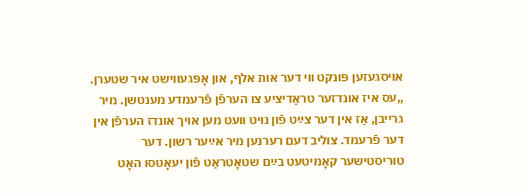אויסגעזען פּונקט ווי דער אות אלף, און אָפּגעווישט איר שטערן. „עס איז אונדזער טראַדיציע צו הערפֿן פֿרעמדע מענטשן. מיר גרייבן, אַז אין דער צײַט פֿון נויט וועט מען אויך אונדז הערפֿן אין דער פֿרעמד. צוליב דעם רערנען מיר אײַער רשון. דער טוריסטישער קאָמיטעט בײַם שטאָטראַט פֿון יעאָטסו האָט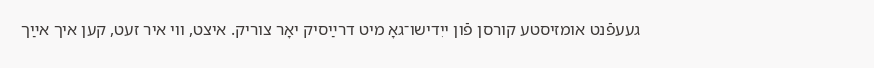געעפֿנט אומזיסטע קורסן פֿון ייִדישו־גאָ מיט דרײַסיק יאָר צוריק. איצט, ווי איר זעט, קען איך אײַך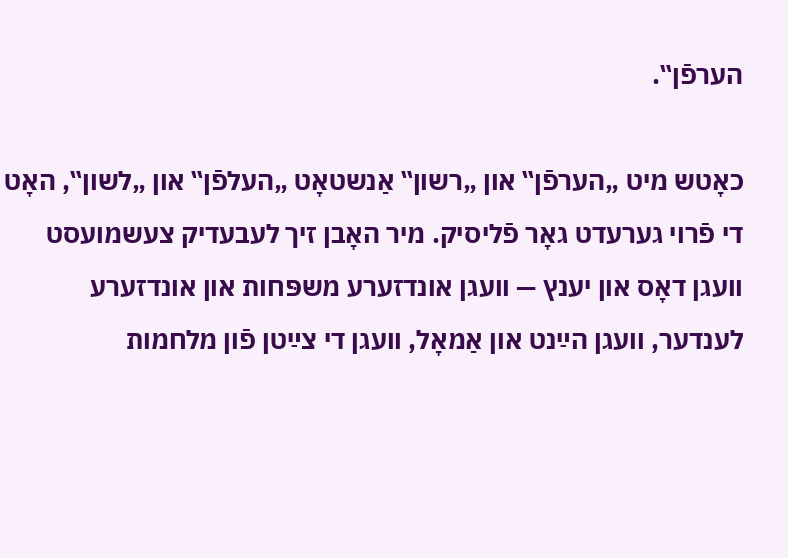הערפֿן‟.

כאָטש מיט „הערפֿן‟ און „רשון‟ אַנשטאָט „העלפֿן‟ און „לשון‟, האָט די פֿרוי גערעדט גאָר פֿליסיק. מיר האָבן זיך לעבעדיק צעשמועסט וועגן דאָס און יענץ — וועגן אונדזערע משפּחות און אונדזערע לענדער, וועגן הײַנט און אַמאָל, וועגן די צײַטן פֿון מלחמות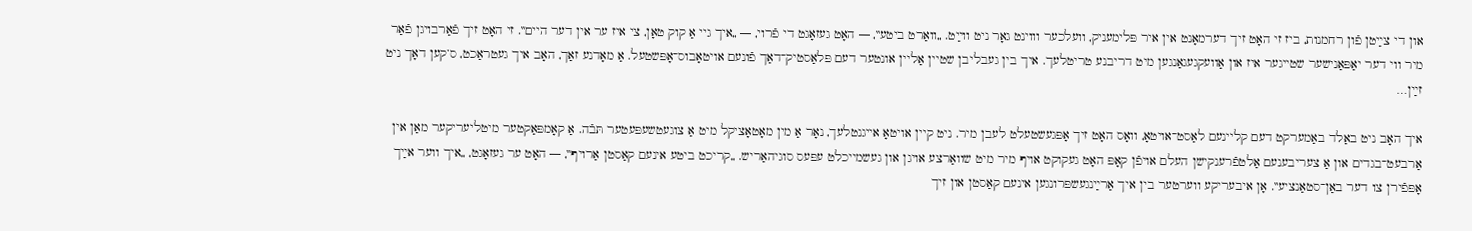און די צײַטן פֿון רחמנות, ביז זי האָט זיך דערמאָנט אין איר פּלימעניק, וועלכער וווינט גאָר ניט ווײַט. „וואַרט ביטע‟, — האָט געזאָגט די פֿרוי, — „איך גיי אַ קוק טאָן, צי איז ער אין דער היים‟. זי האָט זיך פֿאַרבויגן פֿאַר מיר ווי דער יאַפּאַנישער שטייגער איז און אַוועקגעגאַנגען מיט דריבנע טריטלעך. איך בין געבליבן שטיין אַליין אונטער דעם פּלאַסטיק־דאַך פֿונעם אויטאָבוס־אָפּשטעל. אַ מאָדנע זאַך, האָב איך געטראַכט, ס’קען דאָך ניט זײַן…

איך האָב ניט באַלד באַמערקט דעם קליינעם לאַסט־אויטאָ, וואָס האָט זיך אָפּגעשטעלט לעבן מיר. ניט קיין אויטאָ אייגנטלעך, נאָר אַ מין מאָטאָציקל מיט אַ צוגעטשעפּעטער תּבֿה. אַ קאָמפּאַקטער מיטליעריקער מאַן אין אַרבעט־בגדים און אַ צעריבענעם אַלטפֿרענקישן העלם אויפֿן קאָפּ האָט געקוקט אויף מיר מיט שוואַרצע אויגן און געשמייכלט עפּעס סוגיהאַריש. „קריכט ביטע אינעם קאַסטן אַרויף‟, — האָט ער געזאָגט, „איך ווער אײַך אָפּפֿירן צו דער באַן־סטאַנציע‟. אָן איבעריקע ווערטער בין איך אַרײַנגעשפּרונגען אינעם קאַסטן און זיך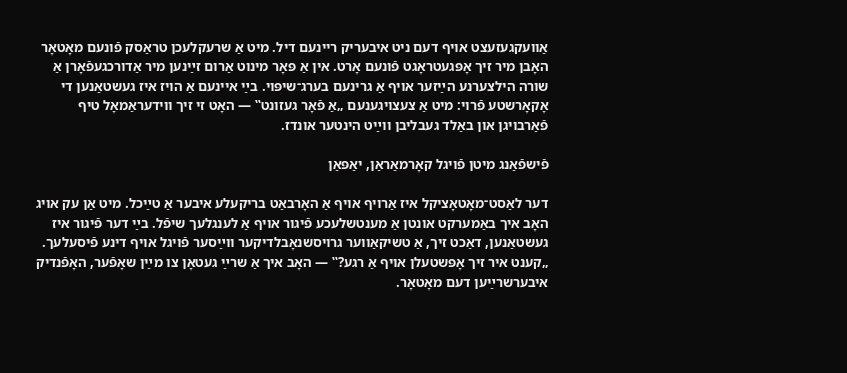אַוועקגעזעצט אויף דעם ניט איבעריק ריינעם דיל. מיט אַ שרעקלעכן טראַסק פֿונעם מאָטאָר האָבן מיר זיך אָפּגעטראָגט פֿונעם אָרט. אין אַ פּאָר מינוט אַרום זײַנען מיר אַדורכגעפֿאָרן אַ שורה הילצערנע הײַזער אויף אַ גרינעם בערג־שיפּוי. בײַ איינעם אַ הויז איז געשטאַנען די אָקאָרשטע פֿרוי: מיט אַ צעצויגענעם „אַ פֿאָר געזונט‟ — האָט זי זיך ווידעראַמאָל טיף פֿאַרבויגן און באַלד געבליבן ווײַט הינטער אונדז.

פֿישפֿאַנג מיטן פֿויגל קאָרמאַראַן, יאַפּאַן

דער לאַסט־מאָטאָציקל איז אַרויף אויף אַ האָרבאַט בריקעלע איבער אַ טײַכל. מיט אַן עק אויג האָב איך באַמערקט אונטן אַ מענטשלעכע פֿיגור אויף אַ לענגלעך שיפֿל. בײַ דער פֿיגור איז געשטאַנען, דאַכט זיך, אַ טשיקאַווער גרויסשנאָבלדיקער ווײַסער פֿויגל אויף דינע פֿיסעלעך. „קענט איר זיך אָפּשטעלן אויף אַ רגע?‟ — האָב איך אַ שרײַ געטאָן צו מײַן שאָפֿער, האָפֿנדיק איבערשרײַען דעם מאָטאָר.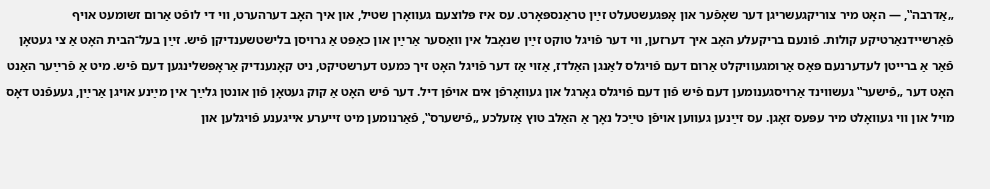„אַדרבה‟, — האָט מיר צוריקגעשריגן דער שאָפֿער און אָפּגעשטעלט זײַן טראַנספּאָרט. עס איז פּלוצעם געוואָרן שטיל, און איך האָב דערהערט, ווי די לופֿט אַרום זשומעט אויף פֿאַרשיידנאַרטיקע קולות. פֿונעם בריקעלע האָב איך דערזען, ווי דער פֿויגל טוקט זײַן שנאָבל אין וואַסער אַרײַן און כאַפּט אַ גרויסן בלישטשענדיקן פֿיש. זײַן בעל־הבית האָט אַ צי געטאָן פֿאַר אַ ברייטן לעדערנעם פּאַס אַרומגעוויקלט אַרום דעם פֿויגלס לאַנגן האַלדז, אַזוי אַז דער פֿויגל האָט זיך כּמעט דערשטיקט, ניט קאָנענדיק אַראָפּשלינגען דעם פֿיש. מיט אַ פֿרײַער האַנט האָט דער „פֿישער‟ געשווינד אַרויסגענומען דעם פֿיש פֿון דעם פֿויגלס גאָרגל און געוואָרפֿן אים אויפֿן דיל. דער פֿיש האָט אַ קוק געטאָן פֿון אונטן גלײַך אין מײַנע אויגן אַרײַן, געעפֿנט דאָס מויל און ווי געוואָלט מיר עפּעס זאָגן. עס זײַנען געווען אויפֿן טײַכל נאָך אַ האַלב טוץ אַזעלכע „פֿישערס‟, פֿאַרנומען מיט זייערע אייגענע פֿויגלען און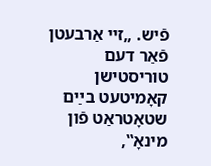פֿיש. „זיי אַרבעטן פֿאַר דעם טוריסטישן קאָמיטעט בײַם שטאָטראַט פֿון מינאָ‟,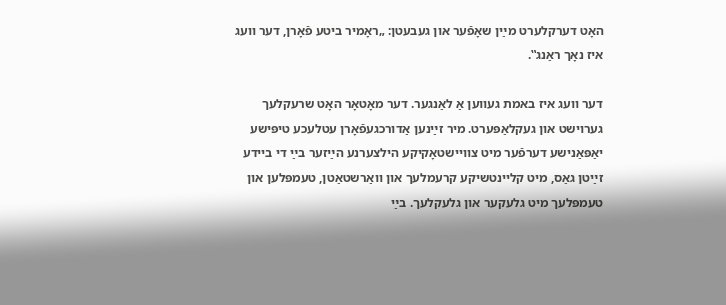האָט דערקלערט מײַן שאָפֿער און געבעטן: „ראָמיר ביטע פֿאָרן, דער וועג איז נאָך ראַנג‟.

דער וועג איז באמת געווען אַ לאַנגער. דער מאָטאָר האָט שרעקלעך גערוישט און געקלאַפּערט. מיר זײַנען אַדורכגעפֿאָרן עטלעכע טיפּישע יאַפּאַנישע דערפֿער מיט צוויישטאָקיקע הילצערנע הײַזער בײַ די ביידע זײַטן גאַס, מיט קליינטשיקע קרעמלעך און וואַרשטאַטן, טעמפּלען און טעמפּלעך מיט גלעקער און גלעקלעך. בײַ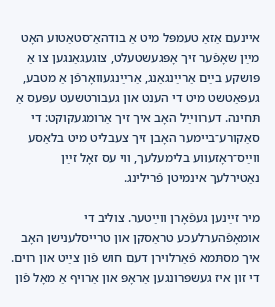איינעם אַזאַ טעמפּל מיט אַ בודהאַ־סטאַטוע האָט מײַן שאָפֿער זיך אָפּגעשטעלט, צוגעגאַנגען צו אַ פּושקע בײַם אַרײַנגאַנג, אַרײַנגעוואָרפֿן אַ מטבע, געפּאַטשט מיט די הענט און געבורטשעט עפּעס אַ תּחינה. דערווײַל האָב איך זיך אַרומגעקוקט: די סאַקורע־ביימער האָבן זיך צעבליט מיט בלאַסע ווײַס־ראָזעווע בלימעלעך, ווי עס זאָל זײַן נאַטירלעך אינמיטן פֿרילינג.

מיר זײַנען געפֿאָרן ווײַטער. צוליב די אומאָפֿהערלעכע טראַסקן און טרייסלענישן האָב איך מסתּמא פֿאַרלוירן דעם חוש פֿון צײַט און רוים. די זון איז געשפּרונגען אַראָפּ און אַרויף אַ מאָל פֿון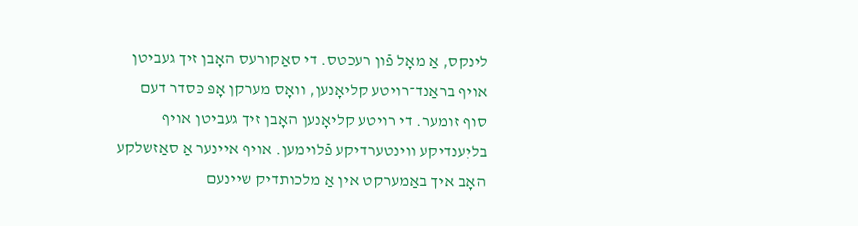לינקס, אַ מאָל פֿון רעכטס. די סאַקורעס האָבן זיך געביטן אויף בראַנד־רויטע קליאָנען, וואָס מערקן אָפּ כּסדר דעם סוף זומער. די רויטע קליאָנען האָבן זיך געביטן אויף בליִענדיקע ווינטערדיקע פֿלוימען. אויף איינער אַ סאַזשלקע האָב איך באַמערקט אין אַ מלכותדיק שיינעם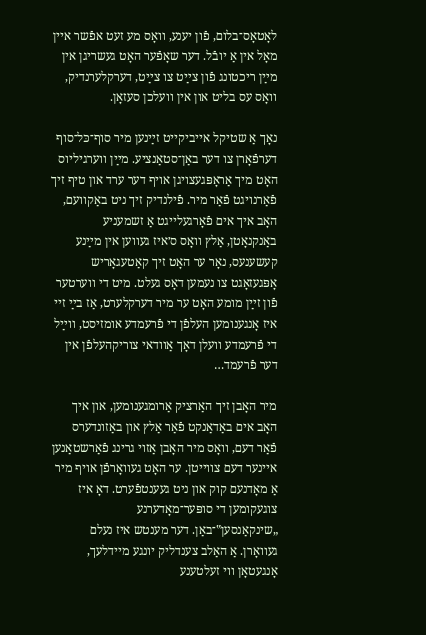לאָטאָס־בלום, פֿון יענע, וואָס מע זעט אפֿשר איין מאָל אין אַ יובֿל. דער שאָפֿער האָט געשריגן אין מײַן ריכטונג פֿון צײַט צו צײַט, דערקלערנדיק, וואָס עס בליט און אין וועלכן סעזאָן.

נאָך אַ שטיקל אייביקייט זײַנען מיר סוף־כּל־סוף דערפֿאָרן צו דער באַן־סטאַנציע. מײַן ווערגיליוס האָט מיך אַראָפּגעצויגן אויף דער ערד און טיף זיך פֿאַרנויגט פֿאַר מיר. פֿילנדיק זיך ניט באַקוועם, האָב איך אים פֿאָרגעלייגט אַ זשמעניע באַנקנאָטן, אַלץ וואָס ס׳איז געווען אין מײַנע קעשענעס, נאָר ער האָט זיך קאַטעגאָריש אָפּגעזאָגט צו נעמען דאָס געלט. מיט די ווערטער פֿון זײַן מומע האָט ער מיר דערקלערט, אַז בײַ זיי איז אָנגענומען העלפֿן די פֿרעמדע אומזיסט, ווײַל די פֿרעמדע וועלן דאָך אַוודאי צוריקהעלפֿן אין דער פֿרעמד…

מיר האָבן זיך האַרציק אַרומגענומען, און איך האָב אים באַדאַנקט פֿאַר אַלץ און באַזונדערס פֿאַר דעם, וואָס מיר האָבן אַזוי גרינג פֿאַרשטאַנען איינער דעם צווייטן. ער האָט געוואָרפֿן אויף מיר אַ מאָדנעם קוק און ניט געענטפֿערט. דאָ איז צוגעקומען די סופּער־מאָדערנע „שינקאַנסען‟־באַן. דער מענטש איז נעלם געוואָרן. אַ האַלב צענדליק יונגע מיידלעך, אָנגעטאָן ווי זעלטענע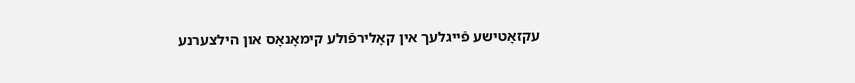עקזאָטישע פֿייגלעך אין קאָלירפֿולע קימאָנאָס און הילצערנע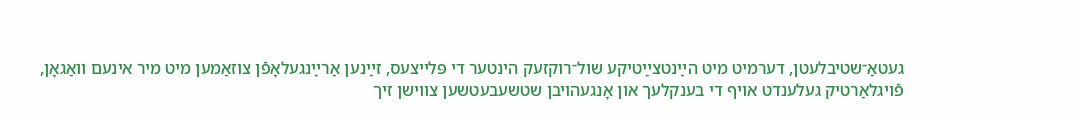געטאַ־שטיבלעטן, דערמיט מיט הײַנטצײַטיקע שול־רוקזעק הינטער די פּלייצעס, זײַנען אַרײַנגעלאָפֿן צוזאַמען מיט מיר אינעם וואַגאָן, פֿויגלאַרטיק געלענדט אויף די בענקלעך און אָנגעהויבן שטשעבעטשען צווישן זיך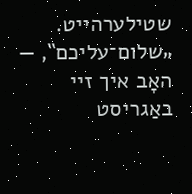שטילערהייט. „שלום־עליכם‟, — האָב איך זיי באַגריסט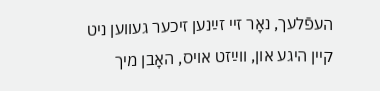העפֿלעך, נאָר זיי זײַנען זיכער געווען ניט קיין היגע און, ווײַזט אויס, האָבן מיך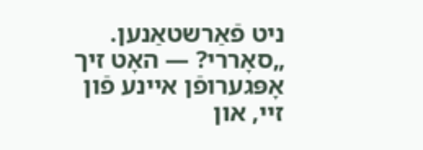ניט פֿאַרשטאַנען. „סאָררי? — האָט זיך אָפּגערופֿן איינע פֿון זיי, און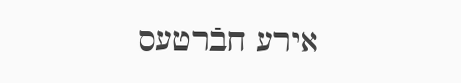אירע חבֿרטעס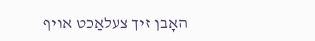האָבן זיך צעלאַכט אויף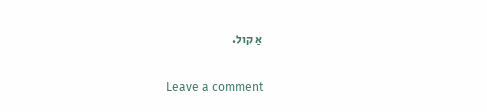אַ קול.

Leave a comment